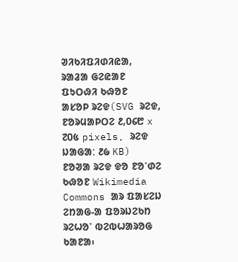ᱣᱤᱠᱤᱯᱤᱰᱤᱭᱟ, ᱨᱟᱲᱟ ᱜᱮᱭᱟᱱ ᱯᱩᱛᱷᱤ ᱠᱷᱚᱱ
ᱟᱥᱚᱞ ᱨᱮᱫ(SVG ᱨᱮᱫ, ᱱᱚᱨᱢᱟᱞᱛᱮ ᱒,᱐᱔᱘ x ᱗᱐᱕ pixels, ᱨᱮᱫ ᱡᱟᱜᱟ: ᱒᱙ KB)
ᱱᱚᱣᱟ ᱨᱮᱫ ᱫᱚ ᱱᱚᱸᱰᱮ ᱠᱷᱚᱱ Wikimedia Commons ᱟᱨ ᱯᱟᱥᱮᱡ ᱮᱴᱟᱜ-ᱟ ᱯᱚᱨᱡᱮᱠᱴ ᱨᱮᱦᱚᱸ ᱵᱮᱵᱦᱟᱨᱚᱜ ᱠᱟᱱᱟ᱾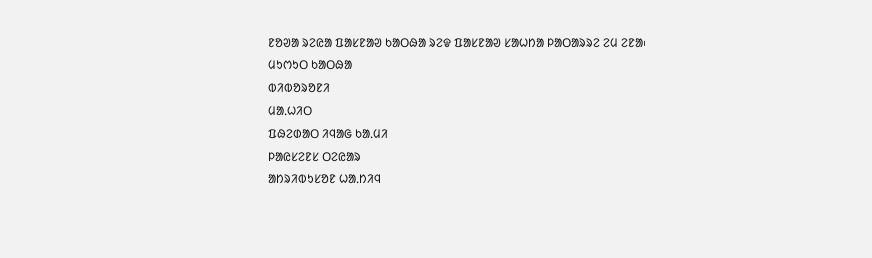ᱱᱚᱣᱟ ᱨᱮᱭᱟ ᱯᱟᱥᱱᱟᱣ ᱠᱟᱛᱷᱟ ᱨᱮᱫ ᱯᱟᱥᱱᱟᱣ ᱥᱟᱦᱴᱟ ᱞᱟᱛᱟᱨᱨᱮ ᱮᱢ ᱮᱱᱟ᱾
ᱢᱩᱬᱩᱛ ᱠᱟᱛᱷᱟ
ᱵᱤᱵᱚᱨᱚᱱᱤ
ᱢᱟᱹᱦᱤᱛ
ᱯᱷᱮᱰᱟᱛ ᱤᱧᱟᱜ ᱠᱟᱹᱢᱤ
ᱞᱟᱭᱥᱮᱱᱥ ᱛᱮᱭᱟᱨ
ᱟᱴᱨᱤᱵᱩᱥᱚᱱ ᱦᱟᱹᱴᱤᱧ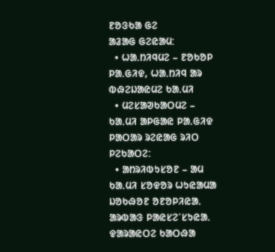ᱱᱚᱝᱠᱟ ᱜᱮ
ᱟᱲᱟᱜ ᱜᱮᱭᱟᱢ:
  • ᱦᱟᱹᱴᱤᱧᱢᱮ – ᱱᱚᱠᱚᱞ ᱞᱟᱹᱜᱤᱫ, ᱦᱟᱹᱴᱤᱧ ᱟᱨ ᱵᱷᱮᱡᱟᱭᱢᱮ ᱠᱟᱹᱢᱤ
  • ᱢᱮᱥᱟᱣᱠᱟᱛᱢᱮ – ᱠᱟᱹᱢᱤ ᱟᱞᱜᱟᱭ ᱞᱟᱹᱜᱤᱫ
ᱞᱟᱛᱟᱨ ᱨᱮᱭᱟᱜ ᱨᱤᱛ ᱞᱮᱠᱟᱛᱮ:
  • ᱟᱴᱨᱤᱵᱩᱥᱚᱱ – ᱟᱢ ᱠᱟᱹᱢᱤ ᱥᱚᱫᱚᱨ ᱦᱩᱭᱟᱢᱟ ᱡᱚᱠᱷᱚᱱ ᱚᱱᱚᱞᱤᱭᱟᱹ ᱟᱨᱵᱟᱝ ᱞᱟᱭᱥᱮᱸᱥᱩᱭᱟᱹ ᱫᱟᱨᱟᱭᱛᱮ ᱠᱟᱛᱷᱟ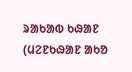ᱨᱟᱠᱟᱵ ᱠᱷᱟᱱ (ᱢᱮᱱᱠᱷᱟᱱ ᱟᱠᱚ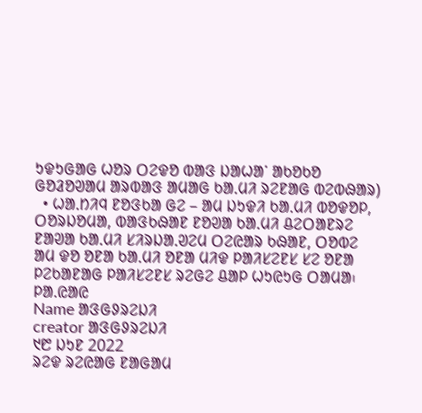ᱩᱫᱩᱜᱟᱜ ᱦᱚᱨ ᱛᱮᱫᱚ ᱵᱟᱝ ᱡᱟᱦᱟᱸ ᱟᱠᱚᱠᱚ ᱜᱚᱲᱚᱣᱟᱢ ᱟᱨᱵᱟᱝ ᱟᱢᱟᱜ ᱠᱟᱹᱢᱤ ᱨᱮᱱᱟᱜ ᱵᱮᱵᱷᱟᱨ)
  • ᱦᱟᱹᱴᱤᱧ ᱱᱚᱝᱠᱟ ᱜᱮ – ᱟᱢ ᱡᱩᱫᱤ ᱠᱟᱹᱢᱤ ᱵᱚᱫᱚᱞ, ᱛᱚᱨᱡᱚᱢᱟ, ᱵᱟᱝᱠᱷᱟᱱ ᱱᱚᱣᱟ ᱠᱟᱹᱢᱤ ᱪᱮᱛᱟᱱᱨᱮ ᱱᱟᱣᱟ ᱠᱟᱹᱢᱤ ᱥᱤᱨᱡᱟᱹᱣᱮᱢ ᱛᱮᱭᱟᱨ ᱠᱷᱟᱱ, ᱛᱚᱵᱮ ᱟᱢ ᱫᱚ ᱚᱱᱟ ᱠᱟᱹᱢᱤ ᱚᱱᱟ ᱢᱤᱫ ᱞᱟᱤᱥᱮᱱᱥ ᱥᱮ ᱚᱱᱟ ᱞᱮᱠᱟᱱᱟᱜ ᱞᱟᱤᱥᱮᱱᱥ ᱨᱮᱜᱮ ᱪᱟᱞ ᱦᱩᱭᱩᱜ ᱛᱟᱢᱟ᱾
ᱞᱟ.ᱭᱟᱭ
Name ᱟᱝᱜᱽᱨᱮᱡᱤ
creator ᱟᱝᱜᱽᱨᱮᱡᱤ
᱑᱘ ᱡᱩᱱ 2022
ᱨᱮᱫ ᱨᱮᱭᱟᱜ ᱱᱟᱜᱟᱢ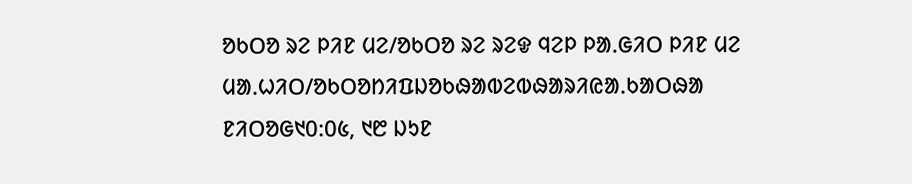ᱚᱠᱛᱚ ᱨᱮ ᱞᱤᱱ ᱢᱮ/ᱚᱠᱛᱚ ᱨᱮ ᱨᱮᱫ ᱧᱮᱞ ᱞᱟᱹᱜᱤᱛ ᱞᱤᱱ ᱢᱮ
ᱢᱟᱹᱦᱤᱛ/ᱚᱠᱛᱚᱴᱤᱯᱡᱚᱠᱷᱟᱵᱮᱵᱷᱟᱨᱤᱭᱟᱹᱠᱟᱛᱷᱟ
ᱱᱤᱛᱚᱜ᱑᱐:᱐᱕, ᱑᱘ ᱡᱩᱱ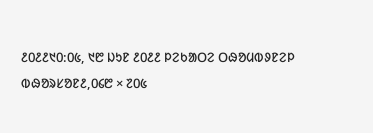᱒᱐᱒᱒᱑᱐:᱐᱕, ᱑᱘ ᱡᱩᱱ ᱒᱐᱒᱒ ᱞᱮᱠᱟᱛᱮ ᱛᱷᱚᱢᱵᱽᱱᱮᱞ ᱵᱷᱚᱨᱥᱚᱱ᱒,᱐᱔᱘ × ᱗᱐᱕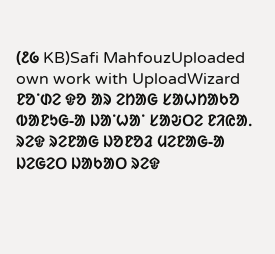(᱒᱙ KB)Safi MahfouzUploaded own work with UploadWizard
ᱱᱚᱸᱰᱮ ᱫᱚ ᱟᱨ ᱮᱴᱟᱜ ᱥᱟᱦᱴᱟᱠᱚ ᱵᱟᱱᱩᱜ-ᱟ ᱡᱟᱸᱦᱟᱸ ᱥᱟᱶᱛᱮ ᱱᱤᱭᱟᱹ ᱨᱮᱫ ᱨᱮᱱᱟᱜ ᱡᱚᱱᱚᱲ ᱢᱮᱱᱟᱜ-ᱟ
ᱡᱮᱜᱮᱛ ᱡᱟᱠᱟᱛ ᱨᱮᱫ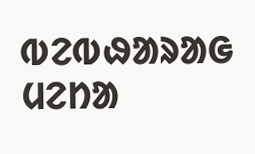ᱵᱮᱵᱷᱟᱨᱟᱜ
ᱢᱮᱴᱟ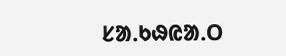ᱥᱟᱹᱠᱷᱭᱟᱹᱛ